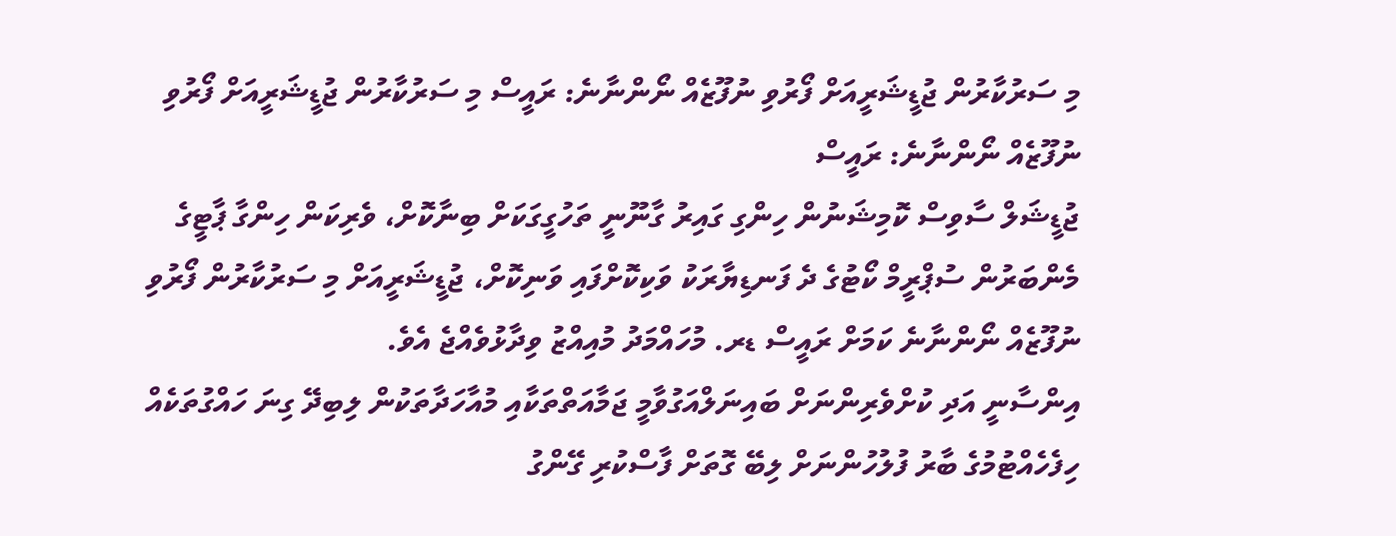މި ސަރުކާރުން ޖުޑީޝަރީއަށް ފޯރުވި ނުފޫޒެއް ނޯންނާނެ: ރައީސް މި ސަރުކާރުން ޖުޑީޝަރީއަށް ފޯރުވި ނުފޫޒެއް ނޯންނާނެ: ރައީސް
ޖުޑީޝަލް ސާވިސް ކޮމިޝަނުން ހިންގި ގައިރު ގާނޫނީ ތަހުގީގަކަށް ބިނާކޮށް، ވެރިކަން ހިންގާ ޕާޓީގެ މެންބަރުން ސުޕްރީމް ކޯޓުގެ ދެ ފަނޑިޔާރަކު ވަކިކޮށްފައި ވަނިކޮށް، ޖުޑީޝަރީއަށް މި ސަރުކާރުން ފޯރުވި ނުފޫޒެއް ނޯންނާނެ ކަމަށް ރައީސް ޑރ. މުހައްމަދު މުއިއްޒު ވިދާޅުވެއްޖެ އެވެ.
އިންސާނީ އަދި ކުށްވެރިންނަށް ބައިނަލްއަގުވާމީ ޖަމާއަތްތަކާއި މުއާހަދާތަކުން ލިބިދޭ ގިނަ ހައްގުތަކެއް ހިފެހެއްޓުމުގެ ބާރު ފުލުހުންނަށް ލިބޭ ގޮތަށް ފާސްކުރި ގޭންގު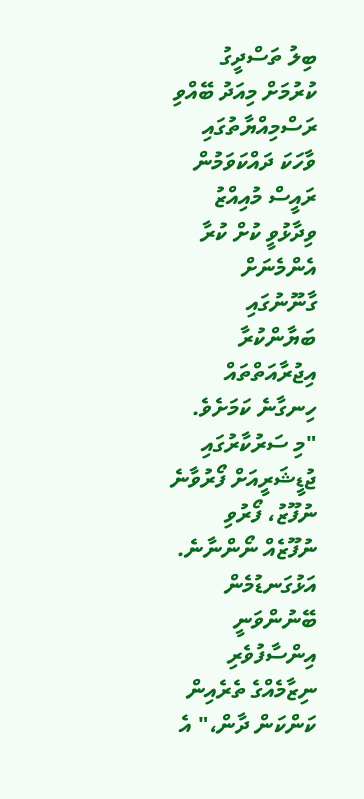ބިލު ތަސްދީގު ކުރުމަށް މިއަދު ބޭއްވި ރަސްމިއްޔާތުގައި ވާހަކަ ދައްކަވަމުން ރައީސް މުއިއްޒު ވިދާޅުވީ ކުށް ކުރާ އެންމެނަށް ގާނޫނުގައި ބަޔާންކުރާ އިޖުރާއަތްތައް ހިނގާނެ ކަމަށެވެ.
"މި ސަރުކާރުގައި ޖުޑީޝަރީއަށް ފޯރުވާނެ ނުފޫޒު، ފޯރުވި ނުފޫޒެއް ނޯންނާނެ. އަޅުގަނޑުމެން ބޭނުންވަނީ އިންސާފުވެރި ނިޒާމެއްގެ ތެރެއިން ކަންކަން ދާން،" އެ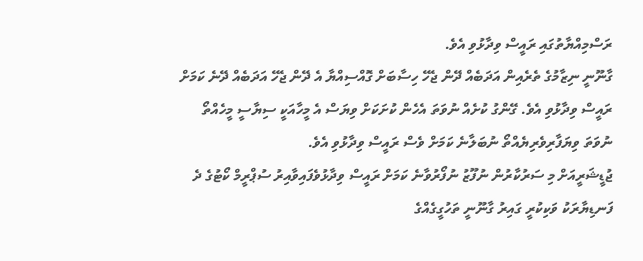ރަސްމިއްޔާތުގައި ރައީސް ވިދާޅުވި އެވެ.
ގާނޫނީ ނިޒާމުގެ ތެރެއިން އަދަބެއް ދޭން ޖެހޭ ހިސާބަށް ގޮއްސިއްޔާ އެ ދޭން ޖެހޭ އަދަބެއް ދޭނެ ކަމަށް ރައީސް ވިދާޅުވި އެވެ. ގޭންގު ކުށެއް ނުވަތަ އެހެން ކުށަކަށް ވިޔަސް އެ މީހާއަކީ ސިޔާސީ މީހެއްތޯ ނުވަތަ ވިޔަފާރިވެރިޔެއްތޯ ނުބަލާނެ ކަމަށް ވެސް ރައީސް ވިދާޅުވި އެވެ.
ޖުޑީޝަރީއަށް މި ސަރުކާރުން ނުފޫޒު ނުފޯރުވާނެ ކަމަށް ރައީސް ވިދާޅުވެފައިވާއިރު ސުޕްރީމް ކޯޓުގެ ދެ ފަނޑިޔާރަކު ވަކިކުރީ ގައިރު ގާނޫނީ ތަހުގީގެއްގެ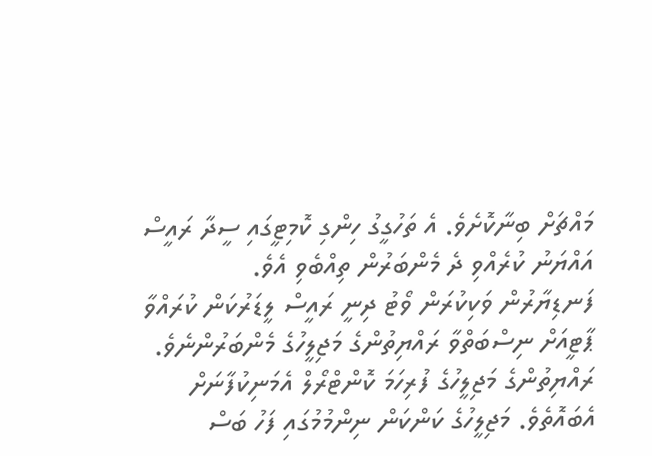މައްޗަށް ބިނާކޮށެވެ. އެ ތަހުގީގު ހިންގި ކޮމިޓީގައި ސީދާ ރައީސް އައްޔަނު ކުރެއްވި ދެ މެންބަރުން ތިއްބެވި އެވެ.
ފަނޑިޔާރުން ވަކިކުރަން ވޯޓު ދިނީ ރައީސް ލީޑަރުކަން ކުރައްވާ ޕާޓީއަށް ނިސްބަތްވާ ރައްޔިތުންގެ މަޖިލީހުގެ މެންބަރުންނެވެ. ރައްޔިތުންގެ މަޖިލީހުގެ ފުރިހަމަ ކޮންޓްރޯލް އެމަނިކުފާނަށް އެބައޮތެވެ. މަޖިލީހުގެ ކަންކަން ނިންމުމުގައި ފަހު ބަސް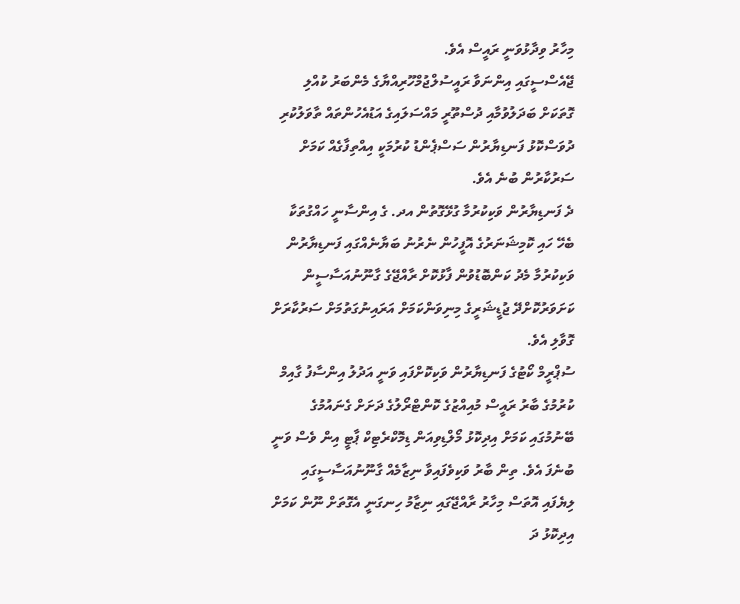މިހާރު ވިދާޅުވަނީ ރައީސް އެވެ.
ޖޭއެސްސީގައި އިންނަވާ ރައީސުލްޖުމްހޫރިއްޔާގެ މެންބަރު ކުއްލި ގޮތަކަށް ބަދަލުވުމާއި ދުސްތޫރީ މައްސަލައިގެ އަޑުއެހުންތައް ތާވަލުކުރި ދުވަސްކޮޅު ފަނޑިޔާރުން ސަސްޕެންޑު ކުރުމަކީ އިއްތިފާގެއް ކަމަށް ސަރުކާރުން ބުނެ އެވެ.
ދެ ފަނޑިޔާރުން ވަކިކުރުމާ ގުޅޭގޮތުން އދ. ގެ އިންސާނީ ހައްގުތަކާ ބެހޭ ހައި ކޮމިޝަނަރުގެ އޮފީހުން ނެރުނު ބަޔާނެއްގައި ފަނޑިޔާރުން ވަކިކުރުމާ މެދު ކަންބޮޑުވުން ފާޅުކޮށް ރާއްޖޭގެ ގާނޫނުއަސާސީން ކަށަވަރުކޮށްދޭ ޖުޑީޝަރީގެ މިނިވަންކަމަށް އަރައިނުގަތުމަށް ސަރުކާރަށް ގޮވާލި އެވެ.
ސުޕްރީމް ކޯޓުގެ ފަނޑިޔާރުން ވަކިކޮށްފައި ވަނީ އަދުލު އިންސާފު ގާއިމް ކުރުމުގެ ބާރު ރައީސް މުއިއްޒުގެ ކޮންޓްރޯލުގެ ދަށަށް ގެނައުމުގެ ބޭނުމުގައި ކަމަށް އިދިކޮޅު މޯލްޑިވިއަން ޑިމޮކްރެޓިކް ޕާޓީ އިން ވެސް ވަނީ ބުނެފަ އެވެ. ތިން ބާރު ވަކިވެފައިވާ ނިޒާމެއް ގާނޫނުއަސާސީގައި ލިޔެފައި އޮތަސް މިހާރު ރާއްޖޭގައި ނިޒާމު ހިނގަނީ އެގޮތަށް ނޫން ކަމަށް އިދިކޮޅު ދަ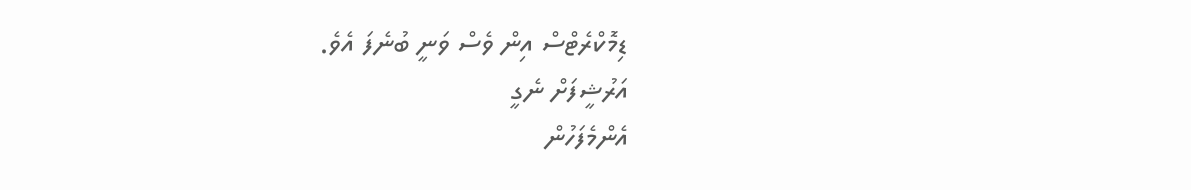ޑިމޮކްރެޓްސް އިން ވެސް ވަނީ ބުނެފަ އެވެ.
އަރުޝީފަށް ނެގީ
އެންމެފަހުން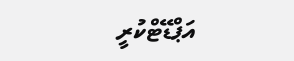އަޕްޑޭޓްކުރީ